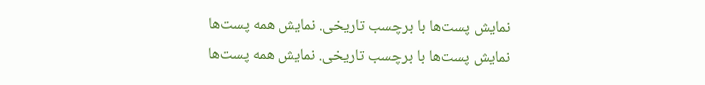نمایش پست‌ها با برچسب تاریخی. نمایش همه پست‌ها
نمایش پست‌ها با برچسب تاریخی. نمایش همه پست‌ها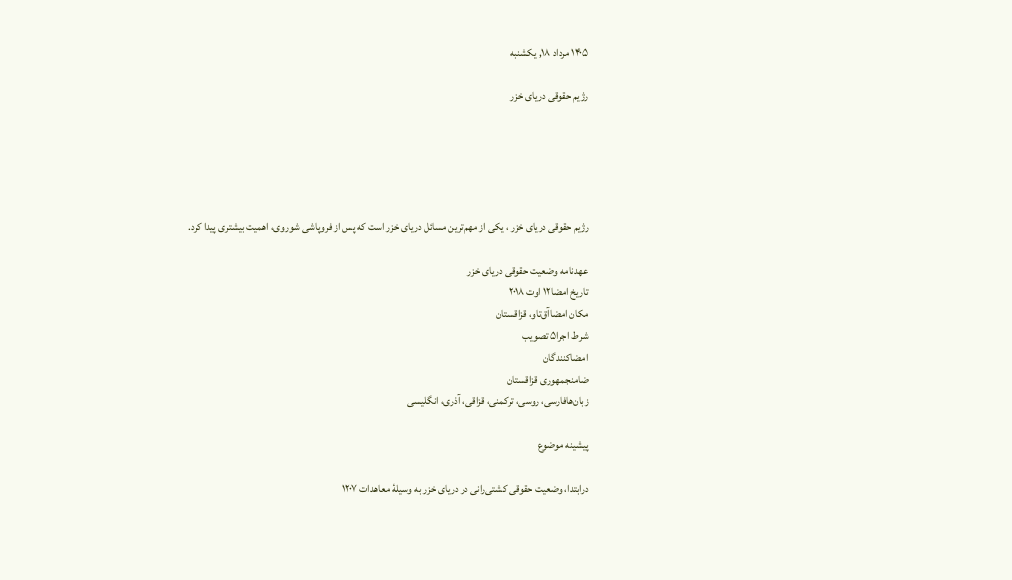۱۴۰۵ مرداد ۱۸, یکشنبه

رژیم حقوقی دریای خزر





رژیم حقوقی دریای خزر ، یکی از مهم‌ترین مسائل دریای خزر است که پس از فروپاشی شوروی، اهمیت بیشتری پیدا کرد.

عهدنامه وضعیت حقوقی دریای خزر
تاریخ امضا۱۲ اوت ۲۰۱۸
مکان امضاآق‌تاو، قزاقستان
شرط اجرا۵ تصویب
امضاکنندگان
ضامنجمهوری قزاقستان
زبان‌هافارسی، روسی، ترکمنی، قزاقی، آذری، انگلیسی

پیشینه موضوع

درابتدا، وضعیت حقوقی کشتی‌رانی در دریای خزر به وسیلهٔ معاهدات ۱۲۰۷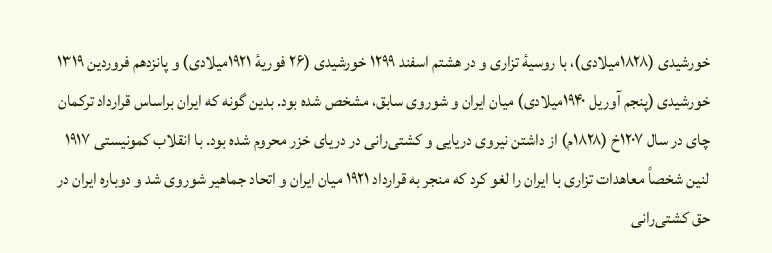خورشیدی (۱۸۲۸میلادی)، با روسیهٔ تزاری و در هشتم اسفند ۱۲۹۹ خورشیدی (۲۶ فوریهٔ ۱۹۲۱میلادی) و پانزدهم فروردین ۱۳۱۹ خورشیدی (پنجم آوریل ۱۹۴۰میلادی) میان ایران و شوروی سابق، مشخص شده بود. بدین گونه که ایران براساس قرارداد ترکمان چای در سال ۱۲۰۷خ (۱۸۲۸م) از داشتن نیروی دریایی و کشتی‌رانی در دریای خزر محروم شده بود. با انقلاب کمونیستی ۱۹۱۷ لنین شخصاً معاهدات تزاری با ایران را لغو کرد که منجر به قرارداد ۱۹۲۱ میان ایران و اتحاد جماهیر شوروی شد و دوباره ایران در حق کشتی‌رانی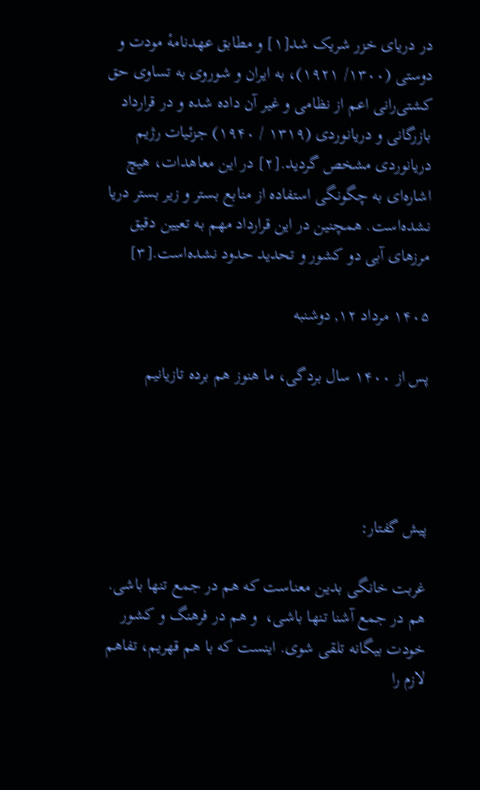در دریای خزر شریک شد[۱] و مطابق عهدنامهٔ مودت و دوستی (۱۳۰۰/ ۱۹۲۱)، به ایران و شوروی به تساوی حق کشتی‌رانی اعم از نظامی و غیر آن داده شده و در قرارداد بازرگانی و دریانوردی (۱۳۱۹ / ۱۹۴۰) جزئیات رژیم دریانوردی مشخص گردید.[۲] در این معاهدات، هیچ اشاره‌ای به چگونگی استفاده از منابع بستر و زیر بستر دریا نشده‌است. همچنین در این قرارداد مهم به تعیین دقیق مرزهای آبی دو کشور و تحدید حدود نشده‌است.[۳]

۱۴۰۵ مرداد ۱۲, دوشنبه

پس از ۱۴۰۰ سال بردگی، ما هنوز هم برده تازیانیم




پیش گفتار:

غربت خانگی بدین معناست که هم در جمع تنها باشی. هم در جمع آشنا تنها باشی،  و هم در فرهنگ و کشور خودت بیگانه تلقی شوی. اینست که با هم قهریم، تفاهم لازم را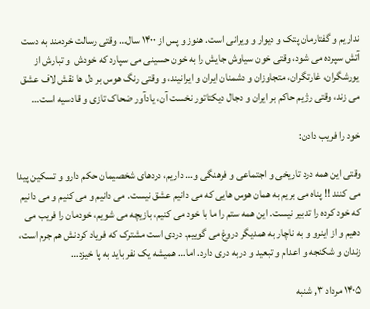نداریم و گفتارمان پتک و دیوار و ویرانی است. هنوز و پس از ۱۴۰۰ سال… وقتی رسالت خردمند به دست آتش سپرده می شود، وقتی خون سیاوش جایش را به خون حسینی می سپارد که خودش  و تبارش از یورشگران، غارتگران، متجاوزان و دشمنان ایران و ایرانیند، و وقتی رنگ هوس بر دل ها نقش لاف عشق می زند، وقتی رژیم حاکم بر ایران و دجال دیکتاتور نخست آن، یادآور ضحاک تازی و قادسیه است…

خود را فریب دادن:

وقتی این همه درد تاریخی و اجتماعی و فرهنگی و… داریم، دردهای شخصیمان حکم دارو و تسکین پیدا می کنند !! پناه می بریم به همان هوس هایی که می دانیم عشق نیست. می دانیم و می کنیم و می دانیم که خود کرده را تدبیر نیست. این همه ستم را ما با خود می کنیم، بازیچه می شویم، خودمان را فریب می دهیم و از اینرو و به ناچار به همدیگر دروغ می گوییم. دردی است مشترک که فریاد کردنش هم جرم است، زندان و شکنجه و اعدام و تبعید و دربه دری دارد. اما… همیشه یک نفر باید به پا خیزد…

۱۴۰۵ مرداد ۳, شنبه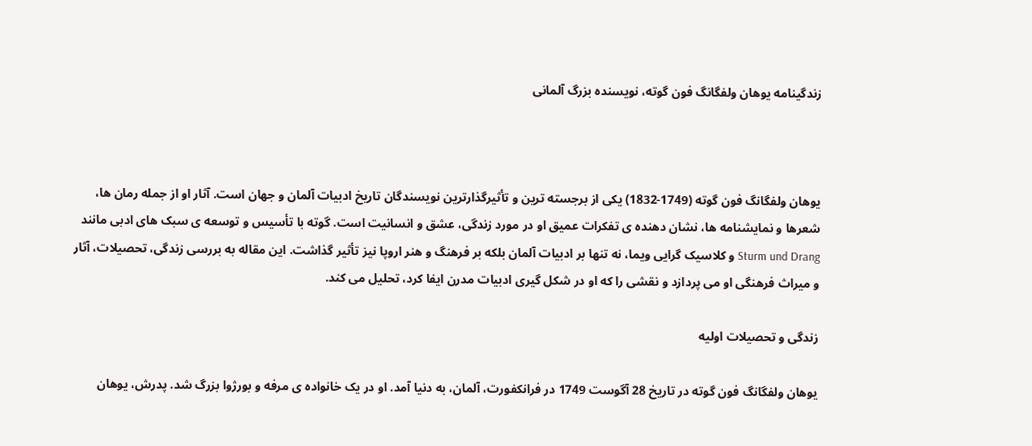زندگینامه یوهان ولفگانگ فون گوته، نویسنده بزرگ آلمانی



یوهان ولفگانگ فون گوته (1749-1832) یکی از برجسته ترین و تأثیرگذارترین نویسندگان تاریخ ادبیات آلمان و جهان است. آثار او از جمله رمان ها، شعرها و نمایشنامه ها، نشان دهنده ی تفکرات عمیق او در مورد زندگی، عشق و انسانیت است. گوته با تأسیس و توسعه ی سبک های ادبی مانند Sturm und Drang و کلاسیک گرایی ویما، نه تنها بر ادبیات آلمان بلکه بر فرهنگ و هنر اروپا نیز تأثیر گذاشت. این مقاله به بررسی زندگی، تحصیلات، آثار و میراث فرهنگی او می پردازد و نقشی را که او در شکل گیری ادبیات مدرن ایفا کرد، تحلیل می کند.

زندگی و تحصیلات اولیه

یوهان ولفگانگ فون گوته در تاریخ 28 آگوست 1749 در فرانکفورت، آلمان، به دنیا آمد. او در یک خانواده ی مرفه و بورژوا بزرگ شد. پدرش، یوهان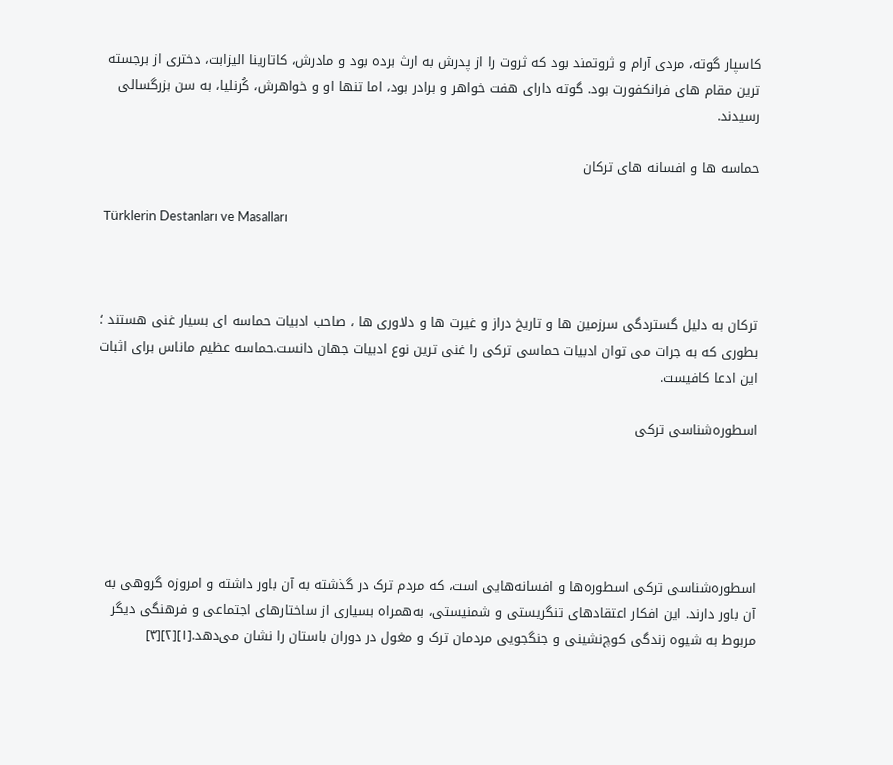کاسپار گوته، مردی آرام و ثروتمند بود که ثروت را از پدرش به ارث برده بود و مادرش، کاتارینا الیزابت، دختری از برجسته ترین مقام های فرانکفورت بود. گوته دارای هفت خواهر و برادر بود، اما تنها او و خواهرش، کُرنلیا، به سن بزرگسالی رسیدند.

حماسه ها و افسانه های ترکان

 Türklerin Destanları ve Masalları



ترکان به دلیل گستردگی سرزمین ها و تاریخ دراز و غیرت ها و دلاوری ها ، صاحب ادبیات حماسه ای بسیار غنی هستند ؛ بطوری که به جرات می توان ادبیات حماسی ترکی را غنی ترین نوع ادبیات جهان دانست.حماسه عظیم ماناس برای اثبات این ادعا کافیست.

اسطوره‌شناسی ترکی





اسطوره‌شناسی ترکی اسطوره‌ها و افسانه‌هایی است، که مردم ترک در گذشته به آن باور داشته و امروزه گروهی به آن باور دارند. این افکار اعتقادهای تنگریستی و شمنیستی، به‌همراه بسیاری از ساختارهای اجتماعی و فرهنگی دیگر مربوط به شیوه زندگی کوچ‌نشینی و جنگجویی مردمان ترک و مغول در دوران باستان را نشان می‌دهد.[۱][۲][۳]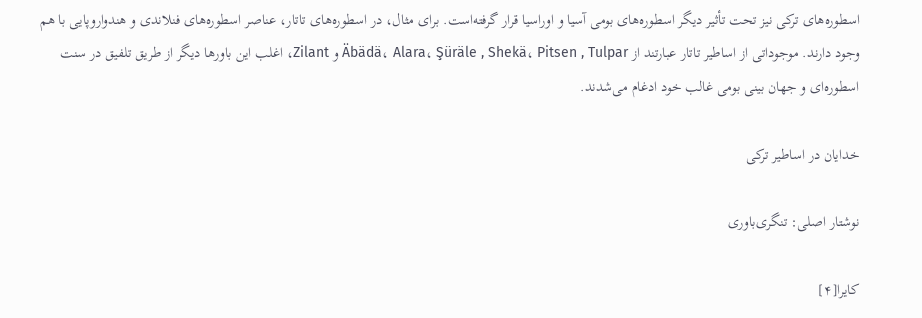اسطوره‌های ترکی نیز تحت تأثیر دیگر اسطوره‌های بومی آسیا و اوراسیا قرار گرفته‌است. برای مثال، در اسطوره‌های تاتار، عناصر اسطوره‌های فنلاندی و هندواروپایی با هم وجود دارند. موجوداتی از اساطیر تاتار عبارتند از Äbädä، Alara، Şüräle , Shekä، Pitsen , Tulpar و Zilant، اغلب این باورها دیگر از طریق تلفیق در سنت اسطوره‌ای و جهان بینی بومی غالب خود ادغام می‌شدند.

خدایان در اساطیر ترکی

نوشتار اصلی: تنگری‌باوری

کایرا[۴]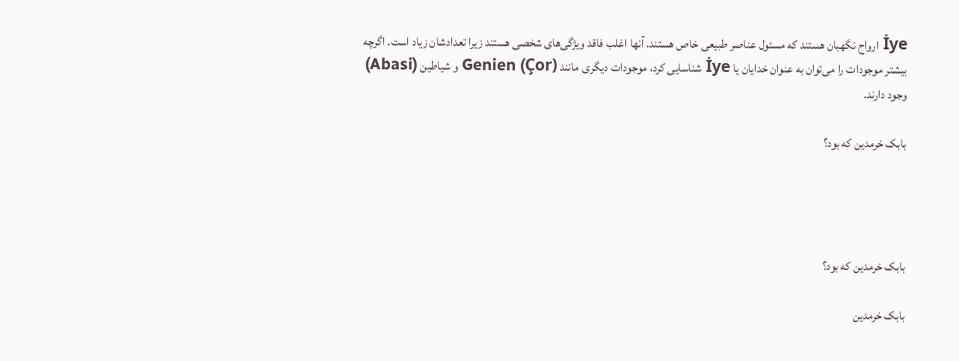İye ارواح نگهبان هستند که مسئول عناصر طبیعی خاص هستند. آنها اغلب فاقد ویژگی‌های شخصی هستند زیرا تعدادشان زیاد است. اگرچه بیشتر موجودات را می‌توان به عنوان خدایان یا İye شناسایی کرد، موجودات دیگری مانند Genien (Çor) و شیاطین (Abasi) وجود دارند.

بابک خرمدین که بود؟




بابک خرمدین که بود؟

بابک خرمدین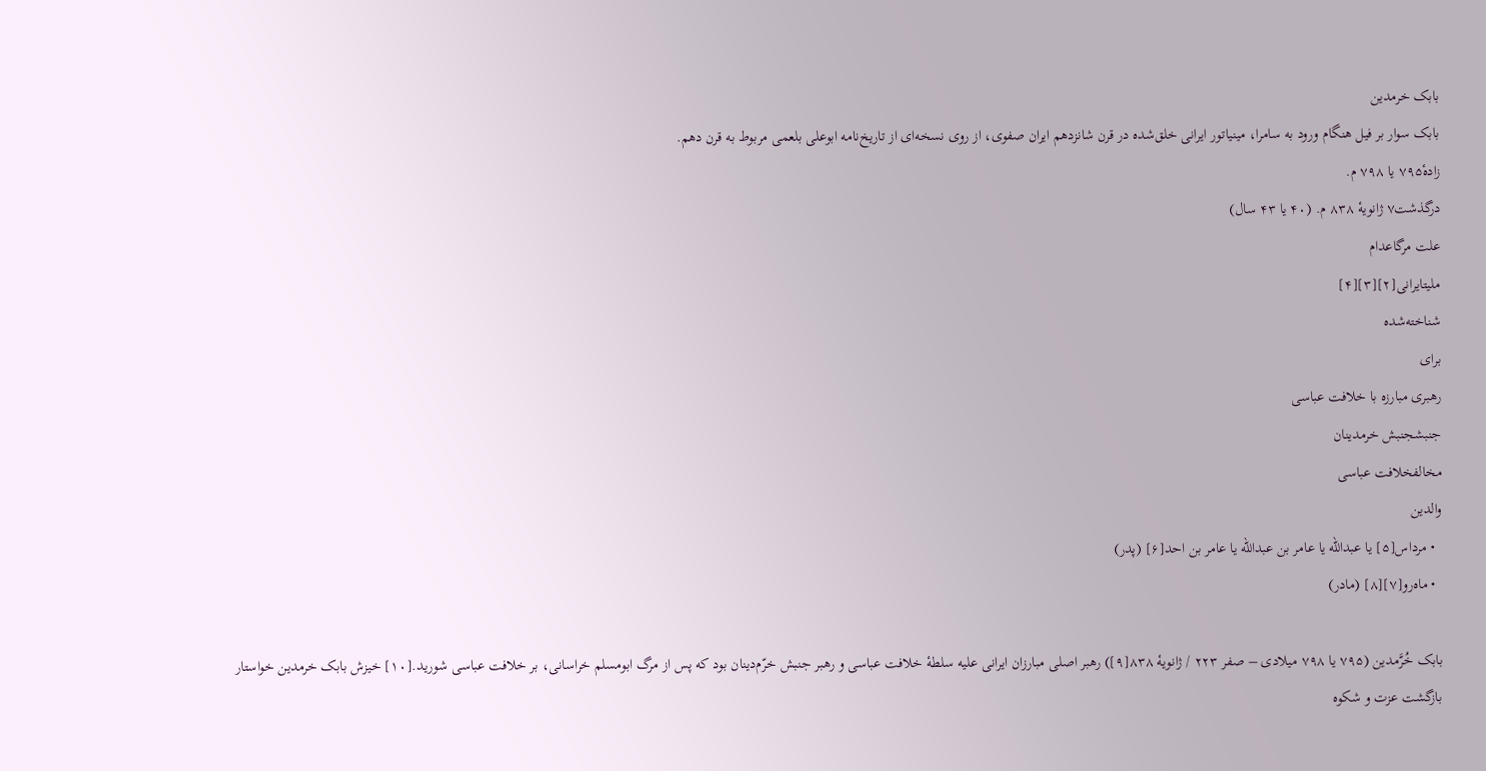بابک خرمدین
بابک سوار بر فیل هنگام ورود به سامرا، مینیاتور ایرانی خلق‌شده در قرن شانزدهم ایران صفوی، از روی نسخه‌ای از تاریخ‌نامه ابوعلی بلعمی مربوط به قرن دهم.
زادهٔ۷۹۵ یا ۷۹۸ م.
درگذشت۷ ژانویهٔ ۸۳۸ م. (۴۰ یا ۴۳ سال)
علت مرگاعدام
ملیتایرانی[۲][۳][۴]
شناخته‌شده
برای
رهبری مبارزه با خلافت عباسی
جنبشجنبش خرمدینان
مخالفخلافت عباسی
والدین
  • مرداس[۵] یا عبدالله یا عامر بن عبدالله یا عامر بن احد[۶] (پدر)
  • ماه‌رو[۷][۸] (مادر)

بابک خُرَّمدین (۷۹۵ یا ۷۹۸ میلادی – صفر ۲۲۳ / ژانویهٔ ۸۳۸[۹]) رهبر اصلی مبارزان ایرانی علیه سلطهٔ خلافت عباسی و رهبر جنبش خرّم‌دینان بود که پس از مرگ ابومسلم خراسانی، بر خلافت عباسی شورید.[۱۰] خیزش بابک خرمدین خواستار بازگشت عزت و شکوه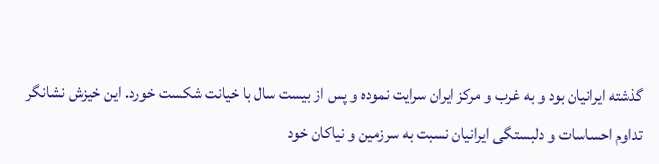گذشته ایرانیان بود و به غرب و مرکز ایران سرایت نموده و پس از بیست سال با خیانت شکست خورد. این خیزش نشانگر تداوم احساسات و دلبستگی ایرانیان نسبت به سرزمین و نیاکان خود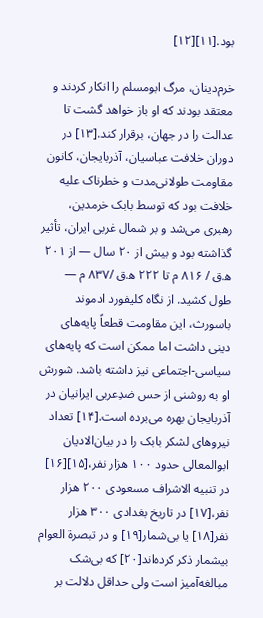بود.[۱۱][۱۲]

خرم‌دینان، مرگ ابومسلم را انکار کردند و معتقد بودند که او باز خواهد گشت تا عدالت را در جهان، برقرار کند.[۱۳] در دوران خلافت عباسیان، آذربایجان، کانون مقاومت طولانی‌مدت و خطرناک علیه خلافت بود که توسط بابک خرمدین، رهبری می‌شد و بر شمال غربی ایران، تأثیر گذاشته بود و بیش از ۲۰ سال — از ۲۰۱ ه‍.ق / ۸۱۶ م تا ۲۲۲ ه‍.ق /۸۳۷ م — طول کشید. از نگاه کلیفورد ادموند باسورث، این مقاومت قطعاً پایه‌های دینی داشت اما ممکن است که پایه‌های سیاسی-اجتماعی نیز داشته باشد. شورش او به روشنی از حس ضدِعربی ایرانیان در آذربایجان بهره می‌برده است.[۱۴] تعداد نیروهای لشکر بابک را در بیان‌الادیان ابوالمعالی حدود ۱۰۰ هزار نفر،[۱۵][۱۶] در تنبیه الاشراف مسعودی ۲۰۰ هزار نفر،[۱۷] در تاریخ بغدادی ۳۰۰ هزار نفر[۱۸] یا بی‌شمار[۱۹] و در تبصرة العوام بیشمار ذکر کرده‌اند[۲۰] که بی‌شک مبالغه‌آمیز است ولی حداقل دلالت بر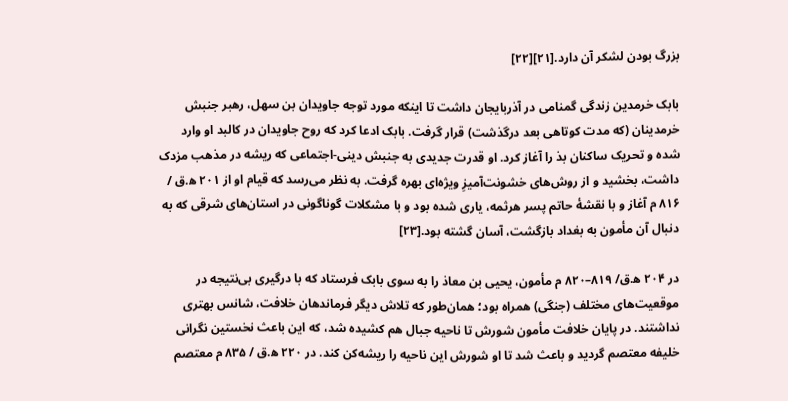بزرگ بودن لشکر آن دارد.[۲۱][۲۲]

بابک خرمدین زندگی گمنامی در آذربایجان داشت تا اینکه مورد توجه جاویدان بن سهل، رهبر جنبش خرمدینان (که مدت کوتاهی بعد درگذشت) قرار گرفت. بابک ادعا کرد که روح جاویدان در کالبد او وارد شده و تحریک ساکنان بذ را آغاز کرد. او قدرت جدیدی به جنبش دینی-اجتماعی که ریشه در مذهب مزدک داشت، بخشید و از روش‌های خشونت‌آمیزِ ویژه‌ای بهره گرفت. به نظر می‌رسد که قیام او از ۲۰۱ ه‍.ق / ۸۱۶ م آغاز و با نقشهٔ حاتم پسر هرثمه، یاری شده بود و با مشکلات گوناگونی در استان‌های شرقی که به دنبال آن مأمون به بغداد بازگشت، آسان گشته بود.[۲۳]

در ۲۰۴ ه‍.ق/ ۸۱۹–۸۲۰ م مأمون، یحیی بن معاذ را به سوی بابک فرستاد که با درگیری بی‌نتیجه در موقعیت‌های مختلف (جنگی) همراه بود؛ همان‌طور که تلاش دیگر فرماندهان خلافت، شانس بهتری نداشتند. در پایان خلافت مأمون شورش تا ناحیه جبال هم کشیده شد، که این باعث نخستین نگرانی خلیفه معتصم گردید و باعث شد تا او شورش این ناحیه را ریشه‌کن کند. در ۲۲۰ ه‍.ق / ۸۳۵ م معتصم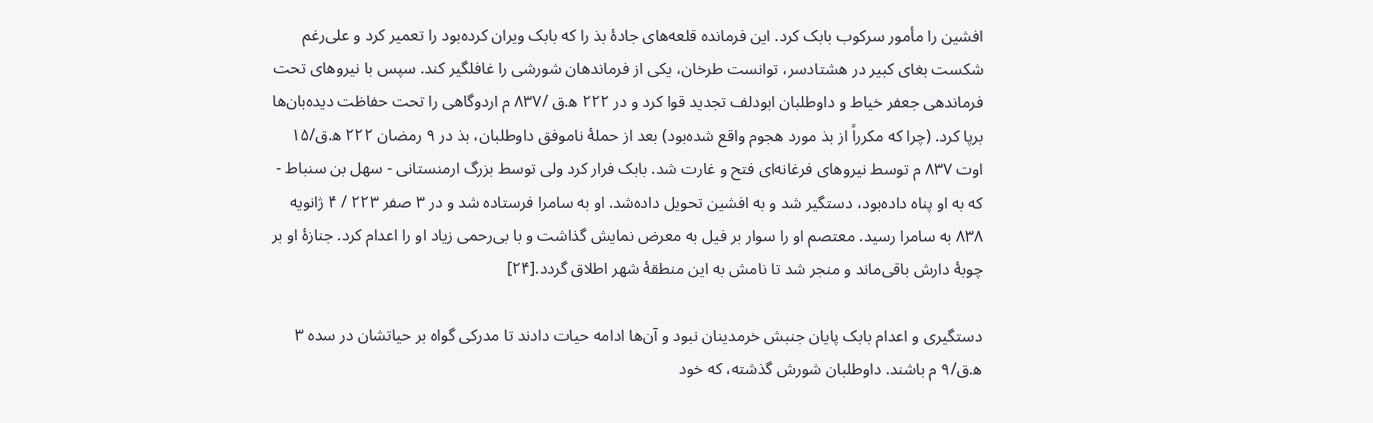افشین را مأمور سرکوب بابک کرد. این فرمانده قلعه‌های جادهٔ بذ را که بابک ویران کرده‌بود را تعمیر کرد و علی‌رغم شکست بغای کبیر در هشتادسر، توانست طرخان، یکی از فرماندهان شورشی را غافلگیر کند. سپس با نیروهای تحت فرماندهی جعفر خیاط و داوطلبان ابودلف تجدید قوا کرد و در ۲۲۲ ه‍.ق /۸۳۷ م اردوگاهی را تحت حفاظت دیده‌بان‌ها برپا کرد. (چرا که مکرراً از بذ مورد هجوم واقع شده‌بود) بعد از حملهٔ ناموفق داوطلبان، بذ در ۹ رمضان ۲۲۲ ه‍.ق/۱۵ اوت ۸۳۷ م توسط نیروهای فرغانه‌ای فتح و غارت شد. بابک فرار کرد ولی توسط بزرگ ارمنستانی - سهل بن سنباط - که به او پناه داده‌بود، دستگیر شد و به افشین تحویل داده‌شد. او به سامرا فرستاده شد و در ۳ صفر ۲۲۳ / ۴ ژانویه ۸۳۸ به سامرا رسید. معتصم او را سوار بر فیل به معرض نمایش گذاشت و با بی‌رحمی زیاد او را اعدام کرد. جنازهٔ او بر چوبهٔ دارش باقی‌ماند و منجر شد تا نامش به این منطقهٔ شهر اطلاق گردد.[۲۴]

دستگیری و اعدام بابک پایان جنبش خرمدینان نبود و آن‌ها ادامه حیات دادند تا مدرکی گواه بر حیاتشان در سده ۳ ه‍.ق/۹ م باشند. داوطلبان شورش گذشته، که خود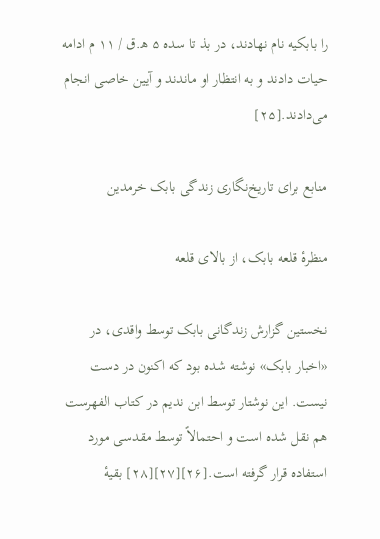را بابکیه نام نهادند، در بذ تا سده ۵ ه‍.ق / ۱۱ م ادامه حیات دادند و به انتظار او ماندند و آیین خاصی انجام می‌دادند.[۲۵]

منابع برای تاریخ‌نگاری زندگی بابک خرمدین

منظرهٔ قلعه بابک، از بالای قلعه

نخستین گزارش زندگانی بابک توسط واقدی، در «اخبار بابک» نوشته شده بود که اکنون در دست نیست. این نوشتار توسط ابن ندیم در کتاب الفهرست هم نقل شده است و احتمالاً توسط مقدسی مورد استفاده قرار گرفته است.[۲۶][۲۷][۲۸] بقیهٔ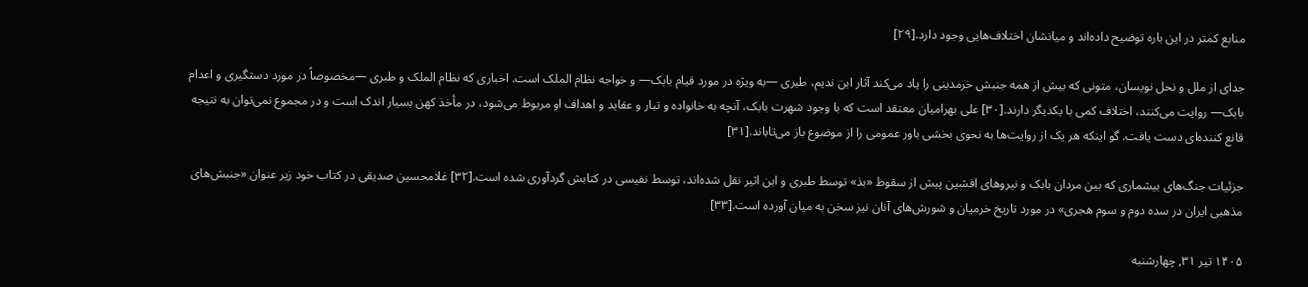منابع کمتر در این باره توضیح داده‌اند و میانشان اختلاف‌هایی وجود دارد.[۲۹]

جدای از ملل و نحل نویسان، متونی که بیش از همه جنبش خرمدینی را یاد می‌کند آثار ابن ندیم، طبری —به ویژه در مورد قیام بابک— و خواجه نظام الملک است. اخباری که نظام الملک و طبری —مخصوصاً در مورد دستگیری و اعدام بابک— روایت می‌کنند، اختلاف کمی با یکدیگر دارند.[۳۰] علی بهرامیان معتقد است که با وجود شهرت بابک، آنچه به خانواده و تبار و عقاید و اهداف او مربوط می‌شود، در مأخذ کهن بسیار اندک است و در مجموع نمی‌توان به نتیجه قانع کننده‌ای دست یافت. گو اینکه هر یک از روایت‌ها به نحوی بخشی باور عمومی را از موضوع باز می‌تاباند.[۳۱]

جزئیات جنگ‌های بیشماری که بین مردان بابک و نیروهای افشین پیش از سقوط «بذ» توسط طبری و ابن اثیر نقل شده‌اند، توسط نفیسی در کتابش گردآوری شده است.[۳۲] غلامحسین صدیقی در کتاب خود زیر عنوان «جنبش‌های مذهبی ایران در سده دوم و سوم هجری» در مورد تاریخ خرمیان و شورش‌های آنان نیز سخن به میان آورده است.[۳۳]

۱۴۰۵ تیر ۳۱, چهارشنبه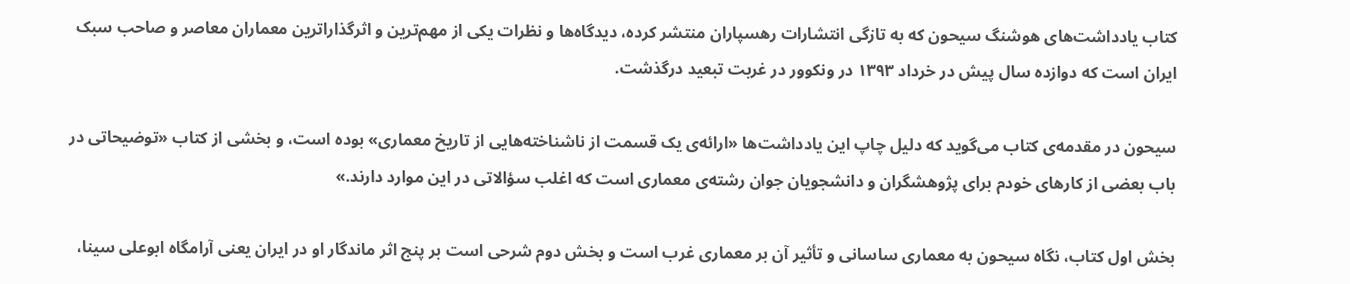کتاب یادداشت‌های هوشنگ سیحون که به تازگی انتشارات رهسپاران منتشر کرده، دیدگاه‌ها و نظرات یکی از مهم‌ترین و اثرگذاراترین معماران معاصر و صاحب سبک ایران است که دوازده سال پیش در خرداد ۱۳۹۳ در ونکوور در غربت تبعید درگذشت.

سیحون در مقدمه‌ی کتاب می‌گوید که دلیل چاپ این یادداشت‌ها «ارائه‌ی یک قسمت از ناشناخته‌هایی از تاریخ معماری» بوده است، و بخشی از کتاب «توضیحاتی در باب بعضی از کارهای خودم برای پژوهشگران و دانشجویان جوان رشته‌ی معماری است که اغلب سؤالاتی در این موارد دارند.»

بخش اول کتاب، نگاه سیحون به معماری ساسانی و تأثیر آن بر معماری غرب است و بخش دوم شرحی است بر پنج اثر ماندگار او در ایران یعنی آرامگاه ابوعلی سینا،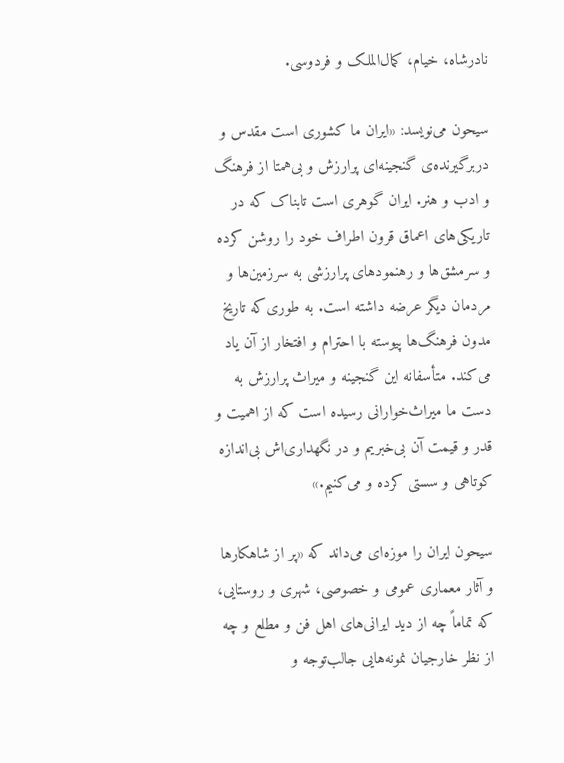نادرشاه، خیام، کمال‌الملک و فردوسی.

سیحون می‌نویسد: «ایران ما کشوری است مقدس و دربرگیرنده‌ی گنجینه‌ای پرارزش و بی‌همتا از فرهنگ و ادب و هنر. ایران گوهری است تابناک که در تاریکی‌های اعماق قرون اطراف خود را روشن کرده و سرمشق‌ها و رهنمودهای پرارزشی به سرزمین‌ها و مردمان دیگر عرضه داشته است. به طوری‌که تاریخ مدون فرهنگ‌ها پیوسته با احترام و افتخار از آن یاد می‌کند. متأسفانه این گنجینه و میراث پرارزش به دست ما میراث‌خوارانی رسیده است که از اهمیت و قدر و قیمت آن بی‌خبریم و در نگهداری‌اش بی‌اندازه کوتاهی و سستی کرده و می‌کنیم.»

سیحون ایران را موزه‌ای می‌داند که «پر از شاهکارها و آثار معماری عمومی و خصوصی، شهری و روستایی، که تماماً چه از دید ایرانی‌های اهل فن و مطلع و چه از نظر خارجیان نمونه‌هایی جالب‌توجه و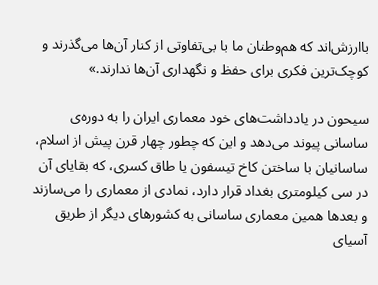باارزش‌اند که هم‌وطنان ما با بی‌تفاوتی از کنار آن‌ها می‌گذرند و کوچک‌ترین فکری برای حفظ و نگهداری آن‌ها ندارند.»

سیحون در یادداشت‌های خود معماری ایران را به دوره‌ی ساسانی پیوند می‌دهد و این که چطور چهار قرن پیش از اسلام، ساسانیان با ساختن کاخ تیسفون یا طاق کسری، که بقایای آن در سی کیلومتری بغداد قرار دارد، نمادی از معماری را می‌سازند و بعدها همین معماری ساسانی به کشورهای دیگر از طریق آسیای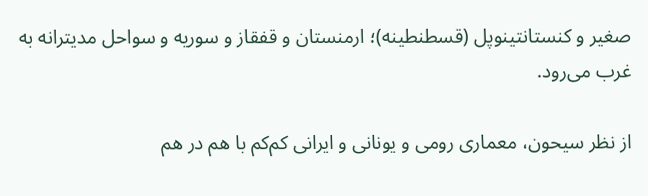صغیر و کنستانتینوپل (قسطنطینه)؛ ارمنستان و قفقاز و سوریه و سواحل مدیترانه به غرب می‌رود.

از نظر سیحون، معماری رومی و یونانی و ایرانی کم‌کم با هم در هم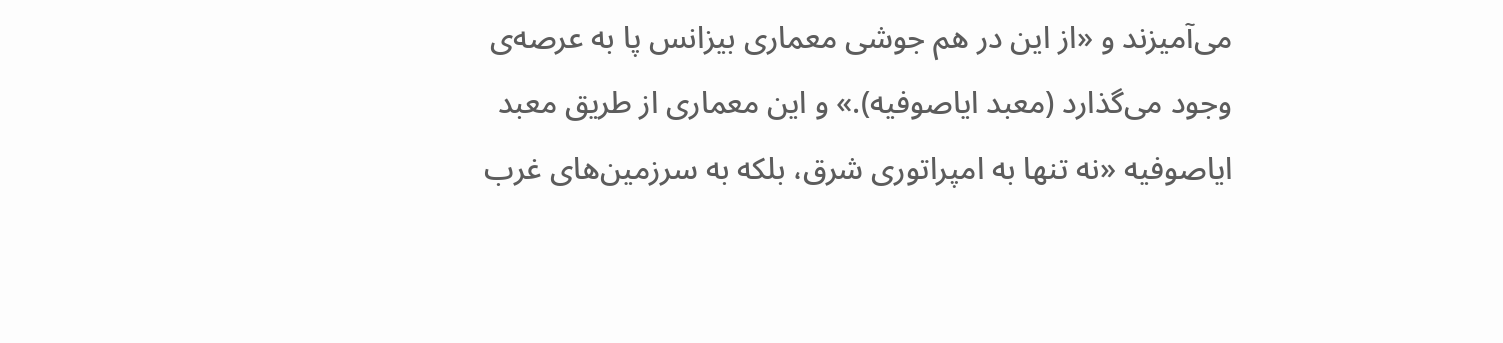می‌آمیزند و «از این در هم جوشی معماری بیزانس پا به عرصه‌ی وجود می‌گذارد (معبد ایاصوفیه).» و این معماری از طریق معبد ایاصوفیه «نه تنها به امپراتوری شرق، بلکه به سرزمین‌های غرب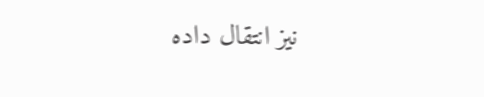نیز انتقال داده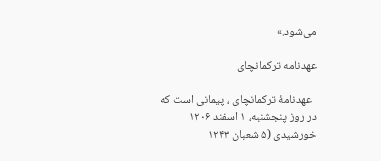می‌شود.»

عهدنامه ترکمانچای

  عهدنامهٔ ترکمانچای ، پیمانی است که در روز پنجشنبه، ۱ اسفند ۱۲۰۶ خورشیدی (۵ شعبان ۱۲۴۳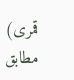قمری) مطابق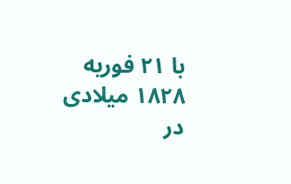با ۲۱ فوریه ۱۸۲۸ میلادی در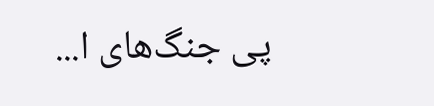پی جنگ‌های ا...